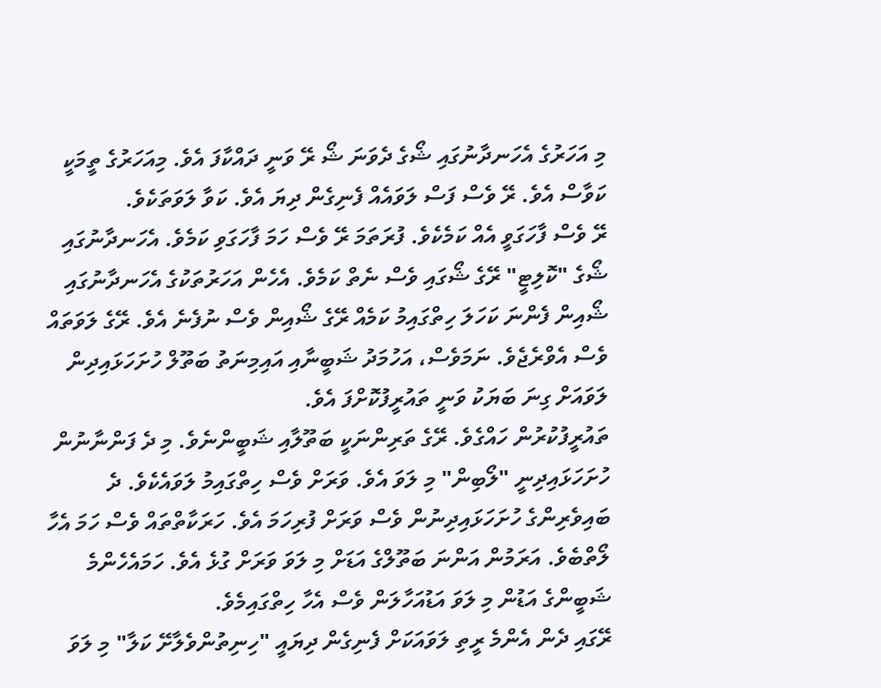މި އަހަރުގެ އެހަނދާނުގައި ޝޯގެ ދެވަނަ ޝޯ ރޭ ވަނީ ދައްކާފަ އެވެ. މިއަހަރުގެ ތީމަކީ ކަވާސް އެވެ. ރޭ ވެސް ފަސް ލަވައެއް ފެނިގެން ދިޔަ އެވެ. ކަވާ ލަވަތަކެވެ.
ރޭ ވެސް ފާހަގަވީ އެއް ކަމެކެވެ. ފުރަތަމަ ރޭ ވެސް ހަމަ ފާހަގަވި ކަމެވެ. އެހަނދާނުގައި ޝޯގެ "ކޮލިޓީ" ރޭގެ ޝޯގައި ވެސް ނެތް ކަމެވެ. އެހެން އަހަރުތަކުގެ އެހަނދާނުގައި ޝޯއިން ފެންނަ ކަހަލަ ހިތްގައިމު ކަމެއް ރޭގެ ޝޯއިން ވެސް ނުފެނެ އެވެ. ރޭގެ ލަވަތައް ވެސް އެވްރެޖެވެ. ނަމަވެސް، އަހުމަދު ޝަބީނާއި އައިމިނަތު ބަތޫލް ހުށަހަޅައިދިން ލަވައަށް ގިނަ ބަޔަކު ވަނީ ތައުރީފުކޮށްފަ އެވެ.
ތައުރީފުކުރުން ހައްގެވެ. ރޭގެ ތަރިންނަކީ ބަތޫލާއި ޝަބީންނެވެ. މި ދެ ފަންނާނުން ހުށަހަޅައިދިނީ "ލޯބިން" މި ލަވަ އެވެ. ވަރަށް ވެސް ހިތްގައިމު ލަވައެކެވެ. ދެ ބައިވެރިންގެ ހުށަހަޅައިދިނުން ވެސް ވަރަށް ފުރިހަމަ އެވެ. ހަރަކާތްތައް ވެސް ހަމަ އެހާ ލޯތްބެވެ. އަރަމުން އަންނަ ބަތޫލްގެ އަޑަށް މި ލަވަ ވަރަށް ގުޅެ އެވެ. ހަމައެހެންމެ ޝަބީންގެ އަޑުން މި ލަވަ އަޑުއަހާލަން ވެސް އެހާ ހިތްގައިމެވެ.
ރޭގައި ދެން އެންމެ ރީތި ލަވައަކަށް ފެނިގެން ދިޔައީ "ހިނިތުންވެލާށޭ ކަލާ" މި ލަވަ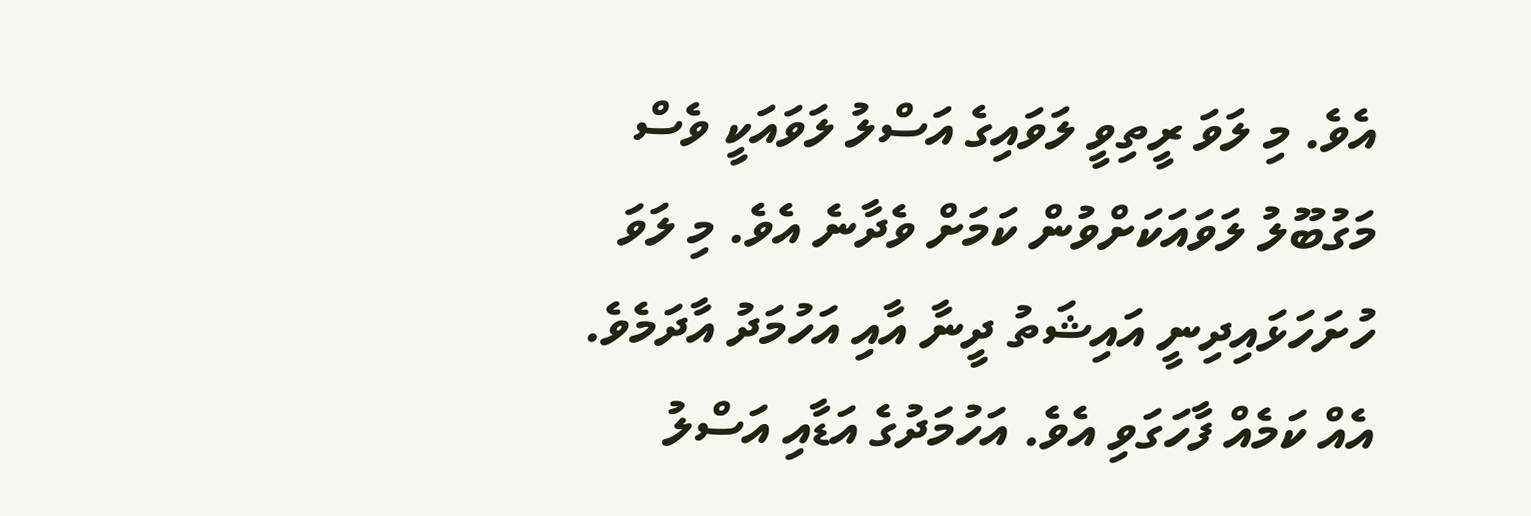އެވެ. މި ލަވަ ރީތިވީ ލަވައިގެ އަސްލު ލަވައަކީ ވެސް މަގުބޫލު ލަވައަކަށްވުން ކަމަށް ވެދާނެ އެވެ. މި ލަވަ ހުށަހަޅައިދިނީ އައިޝަތު ދީނާ އާއި އަހުމަދު އާދަމެވެ. އެއް ކަމެއް ފާހަގަވި އެވެ. އަހުމަދުގެ އަޑާއި އަސްލު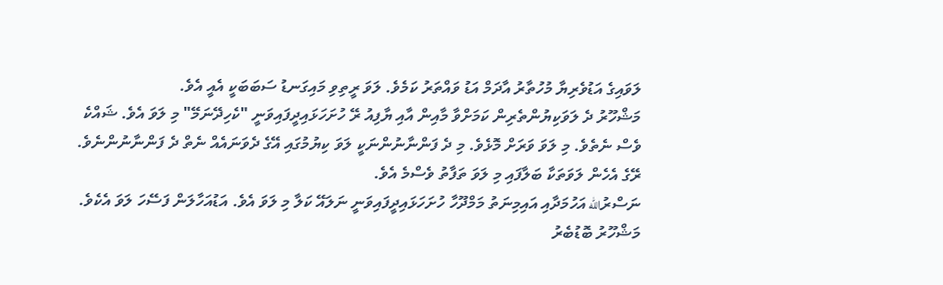ލަވައިގެ އަޑުވެރިޔާ މުހުތާރު އާދަމް އަޑު ވައްތަރު ކަމެވެ. ލަވަ ރީތިވި މައިގަނޑު ސަބަބަކީ އެއީ އެވެ.
މަޝްހޫރު ދެ ލަވަކިޔުންތެރިން ކަމަށްވާ މާއިން އާއި ޔާފިއު ރޭ ހުށަހަޅައިދީފައިވަނީ "ކެހިދޭނަމޭ" މި ލަވަ އެވެ. ޝައްކެ ވެސް ނެތެވެ. މި ލަވަ ވަރަށް މޮޅެވެ. މި ދެ ފަންނާނުންނަކީ ލަވަ ކިޔުމުގައި އޭގެ ދެވަނައެއް ނެތް ދެ ފަންނާނުންނެވެ. ރޭގެ އެހެން ލަވަތަކާ ބަލާފައި މި ލަވަ ތަފާތު ވެސްމެ އެވެ.
ނަސްރުالله އަހުމަދާއި އައިމިނަތު މަމްދޫހާ ހުށަހަޅައިދީފައިވަނީ ނަލައޭ ކަލާ މި ލަވަ އެވެ. އަޑުއަހާލަން ފަސޭހަ ލަވަ އެކެވެ. މަޝްހޫރު ބޮޑުބެރު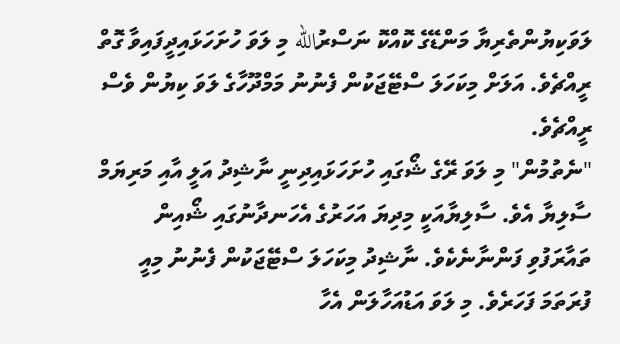ލަވަކިޔުންތެރިޔާ މަންޑޭގެ ކޮއްކޮ ނަސްރުالله މި ލަވަ ހުށަހަޅައިދީފައިވާ ގޮތް ރީއްޗެވެ. އަލަށް މިކަހަލަ ސްޓޭޖަކުން ފެނުނު މަމްދޫހާގެ ލަވަ ކިޔުން ވެސް ރީއްޗެވެ.
"ނެތުމުން" މި ލަވަ ރޭގެ ޝޯގައި ހުށަހަޅައިދިނީ ނާޝިދު އަލީ އާއި މަރިޔަމް ސާލިޔާ އެވެ. ސާލިޔާއަކީ މިދިޔަ އަހަރުގެ އެހަނދާނުގައި ޝޯއިން ތައާރަފުވި ފަންނާނެކެވެ. ނާޝިދު މިކަހަލަ ސްޓޭޖަކުން ފެނުނު މިއީ ފުރަތަމަ ފަހަރެވެ. މި ލަވަ އަޑުއަހާލަން އެހާ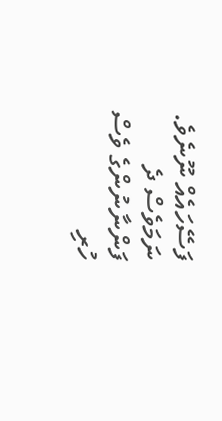ފަސޭހައެއް ނޫނެވެ. ނަމަވެސް ދެ ފަންނާނުންގެ ވެސް ހުރި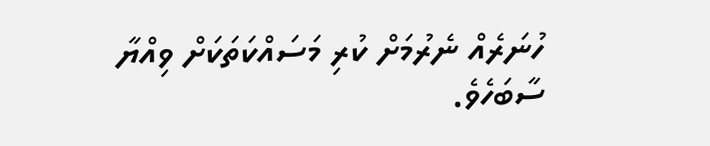ހުނަރެއް ނެރުމަށް ކުރި މަސައްކަތަކަށް ވިއްޔާ ސާބަހެވެ.